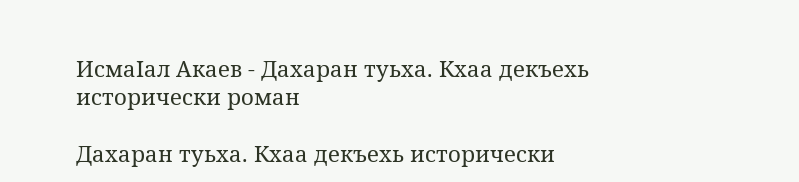ИсмаIал Акаев - Дахаран туьха. Кхаа декъехь исторически роман

Дахаран туьха. Кхаа декъехь исторически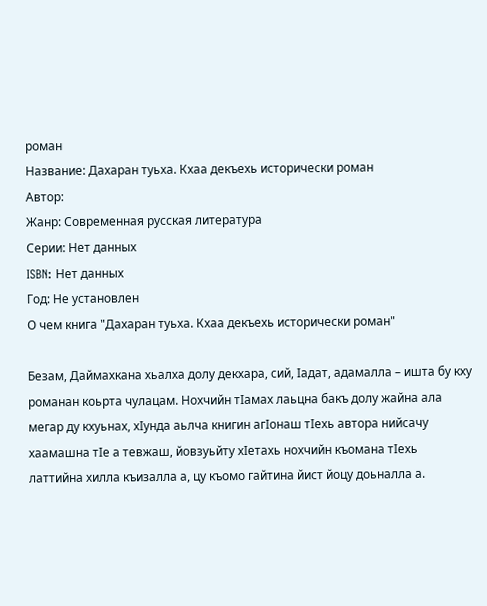роман
Название: Дахаран туьха. Кхаа декъехь исторически роман
Автор:
Жанр: Современная русская литература
Серии: Нет данных
ISBN: Нет данных
Год: Не установлен
О чем книга "Дахаран туьха. Кхаа декъехь исторически роман"

Безам, Даймахкана хьалха долу декхара, сий, Iадат, адамалла – ишта бу кху романан коьрта чулацам. Нохчийн тIамах лаьцна бакъ долу жайна ала мегар ду кхуьнах, хIунда аьлча книгин агIонаш тIехь автора нийсачу хаамашна тIе а тевжаш, йовзуьйту хIетахь нохчийн къомана тIехь латтийна хилла къизалла а, цу къомо гайтина йист йоцу доьналла а.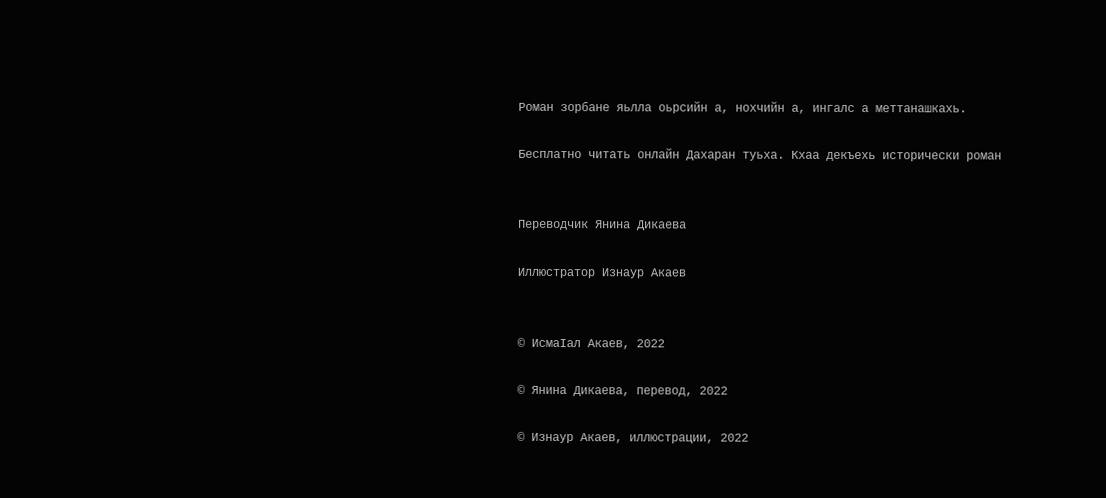Роман зорбане яьлла оьрсийн а, нохчийн а, ингалс а меттанашкахь.

Бесплатно читать онлайн Дахаран туьха. Кхаа декъехь исторически роман


Переводчик Янина Дикаева

Иллюстратор Изнаур Акаев


© ИсмаIал Акаев, 2022

© Янина Дикаева, перевод, 2022

© Изнаур Акаев, иллюстрации, 2022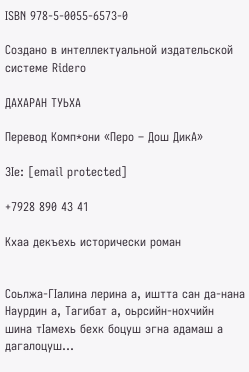ISBN 978-5-0055-6573-0

Создано в интеллектуальной издательской системе Ridero

ДАХАРАН ТУЬХА

Перевод Комп*они «Перо – Дош ДикА»

ЗIе: [email protected]

+7928 890 43 41

Кхаа декъехь исторически роман


Соьлжа-ГIалина лерина а, иштта сан да-нана Наурдин а, Тагибат а, оьрсийн-нохчийн  шина тIамехь бехк боцуш эгна адамаш а дагалоцуш…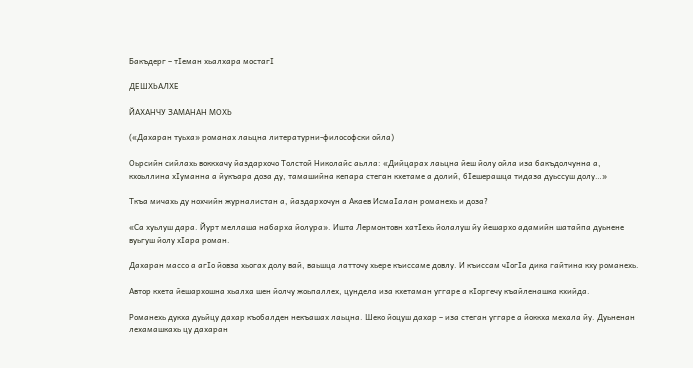Бакъдерг – тIеман хьалхара мостагI

ДЕШХЬАЛХЕ

ЙАХАНЧУ ЗАМАНАН МОХЬ

(«Дахаран туьха» романах лаьцна литературни-философски ойла)

Оьрсийн сийлахь воккхачу йаздархочо Толстой Николайс аьлла: «Дийцарах лаьцна йеш йолу ойла иза бакъдолчунна а, кхоьллина хIуманна а йукъара доза ду, тамашийна кепара стеган кхетаме а долий, бIешерашца тидаза дуьссуш долу…»

Ткъа мичахь ду нохчийн журналистан а, йаздархочун а Акаев ИсмаIалан романехь и доза?

«Са хуьлуш дара. Йурт меллаша набарха йолура». Ишта Лермонтовн хатIехь йолалуш йу йешархо адамийн шатайпа дуьнене вуьгуш йолу хIара роман.

Дахаран массо а агIо йовза хьогах долу вай, ваьшца латточу хьере къиссаме довлу. И къиссам чIогIа дика гайтина кху романехь.

Автор кхета йешархошна хьалха шен йолчу жоьпаллех, цундела иза кхетаман уггаре а кIоргечу къайленашка кхийда.

Романехь дукха дуьйцу дахар къобалден некъашах лаьцна. Шеко йоцуш дахар – иза стеган уггаре а йоккха мехала йу. Дуьненан лехамашкахь цу дахаран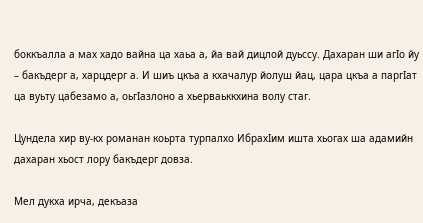боккъалла а мах хадо вайна ца хаьа а, йа вай дицлой дуьссу. Дахаран ши агIо йу – бакъдерг а, харцдерг а. И шиъ цкъа а кхачалур йолуш йац, цара цкъа а паргIат ца вуьту цабезамо а, оьгIазлоно а хьерваьккхина волу стаг.

Цундела хир ву-кх романан коьрта турпалхо ИбрахIим ишта хьогах ша адамийн дахаран хьост лору бакъдерг довза.

Мел дукха ирча, декъаза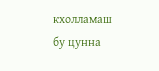кхолламаш бу цунна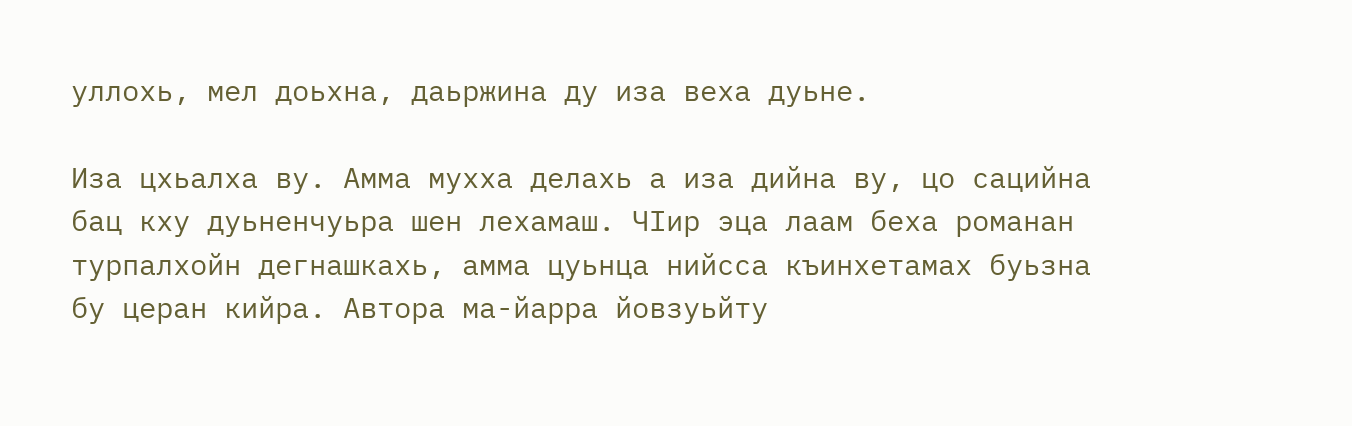уллохь, мел доьхна, даьржина ду иза веха дуьне.

Иза цхьалха ву. Амма мухха делахь а иза дийна ву, цо сацийна бац кху дуьненчуьра шен лехамаш. ЧIир эца лаам беха романан турпалхойн дегнашкахь, амма цуьнца нийсса къинхетамах буьзна бу церан кийра. Автора ма-йарра йовзуьйту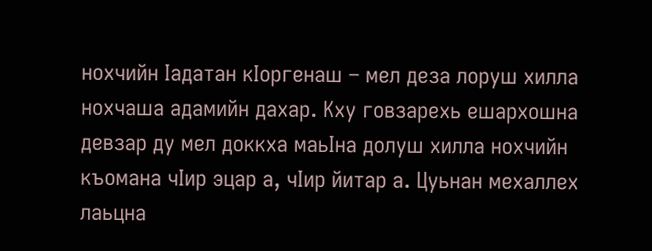нохчийн Iадатан кIоргенаш – мел деза лоруш хилла нохчаша адамийн дахар. Кху говзарехь ешархошна девзар ду мел доккха маьIна долуш хилла нохчийн къомана чIир эцар а, чIир йитар а. Цуьнан мехаллех лаьцна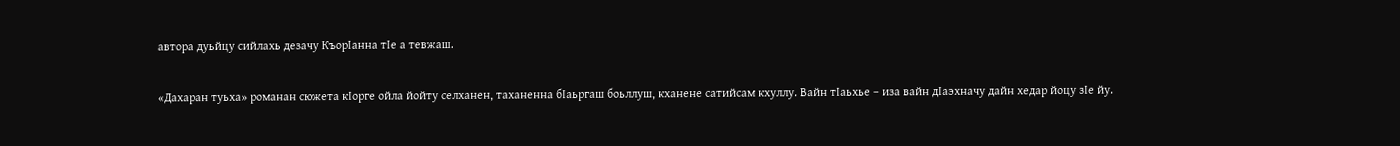автора дуьйцу сийлахь дезачу КъорIанна тIе а тевжаш.

«Дахаран туьха» романан сюжета кIорге ойла йойту селханен, таханенна бIаьргаш боьллуш, кханене сатийсам кхуллу. Вайн тIаьхье – иза вайн дIаэхначу дайн хедар йоцу зIе йу.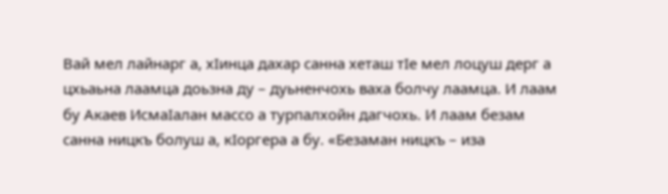Вай мел лайнарг а, хIинца дахар санна хеташ тIе мел лоцуш дерг а цхьаьна лаамца доьзна ду – дуьненчохь ваха болчу лаамца. И лаам бу Акаев ИсмаIалан массо а турпалхойн дагчохь. И лаам безам санна ницкъ болуш а, кIоргера а бу. «Безаман ницкъ – иза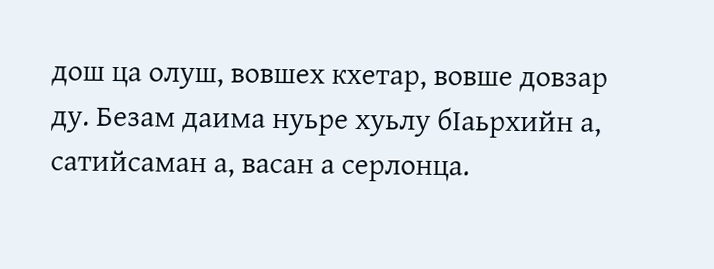дош ца олуш, вовшех кхетар, вовше довзар ду. Безам даима нуьре хуьлу бIаьрхийн а, сатийсаман а, васан а серлонца.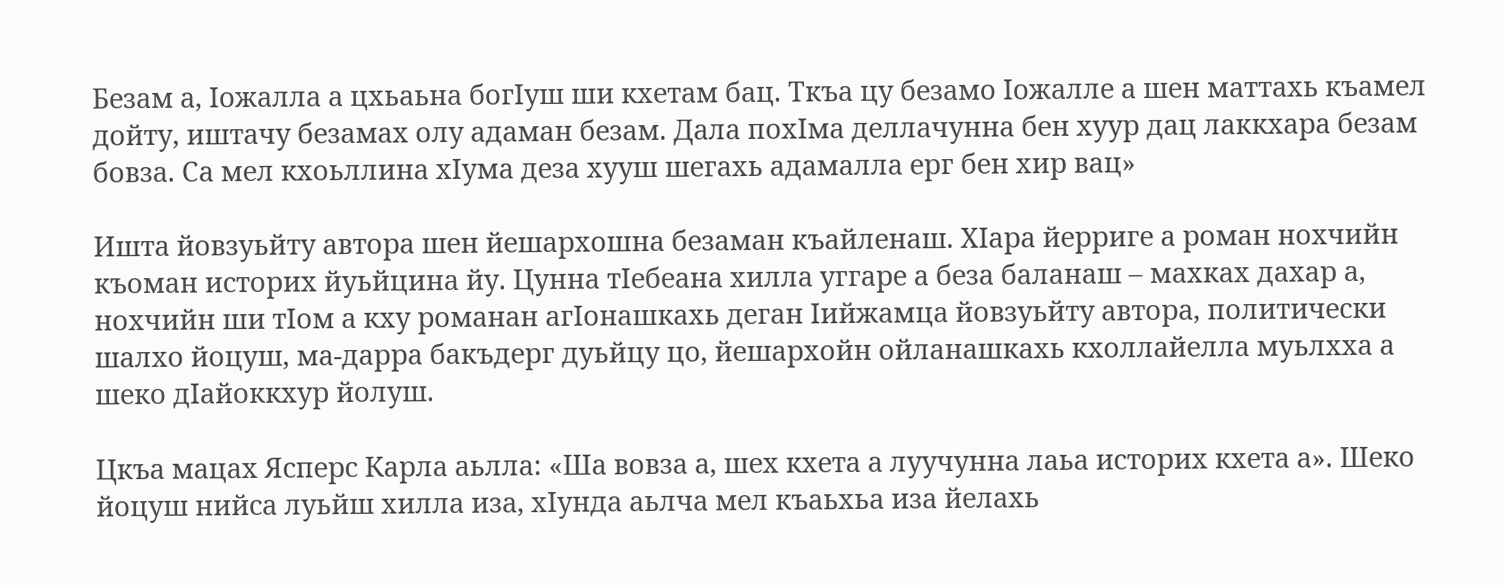Безам а, Iожалла а цхьаьна богIуш ши кхетам бац. Ткъа цу безамо Iожалле а шен маттахь къамел дойту, иштачу безамах олу адаман безам. Дала похIма деллачунна бен хуур дац лаккхара безам бовза. Са мел кхоьллина хIума деза хууш шегахь адамалла ерг бен хир вац»

Ишта йовзуьйту автора шен йешархошна безаман къайленаш. ХIара йерриге а роман нохчийн къоман историх йуьйцина йу. Цунна тIебеана хилла уггаре а беза баланаш – махках дахар а, нохчийн ши тIом а кху романан агIонашкахь деган Iийжамца йовзуьйту автора, политически шалхо йоцуш, ма-дарра бакъдерг дуьйцу цо, йешархойн ойланашкахь кхоллайелла муьлхха а шеко дIайоккхур йолуш.

Цкъа мацах Ясперс Карла аьлла: «Ша вовза а, шех кхета а луучунна лаьа историх кхета а». Шеко йоцуш нийса луьйш хилла иза, хIунда аьлча мел къаьхьа иза йелахь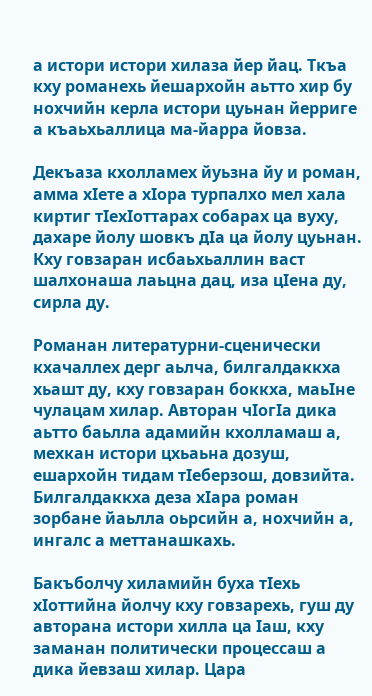а истори истори хилаза йер йац. Ткъа кху романехь йешархойн аьтто хир бу нохчийн керла истори цуьнан йерриге а къаьхьаллица ма-йарра йовза.

Декъаза кхолламех йуьзна йу и роман, амма хIете а хIора турпалхо мел хала киртиг тIехIоттарах собарах ца вуху, дахаре йолу шовкъ дIа ца йолу цуьнан. Кху говзаран исбаьхьаллин васт шалхонаша лаьцна дац, иза цIена ду, сирла ду.

Романан литературни-сценически кхачаллех дерг аьлча, билгалдаккха хьашт ду, кху говзаран боккха, маьIне чулацам хилар. Авторан чIогIа дика аьтто баьлла адамийн кхолламаш а, мехкан истори цхьаьна дозуш, ешархойн тидам тIеберзош, довзийта. Билгалдаккха деза хIара роман зорбане йаьлла оьрсийн а, нохчийн а, ингалс а меттанашкахь.

Бакъболчу хиламийн буха тIехь хIоттийна йолчу кху говзарехь, гуш ду авторана истори хилла ца Iаш, кху заманан политически процессаш а дика йевзаш хилар. Цара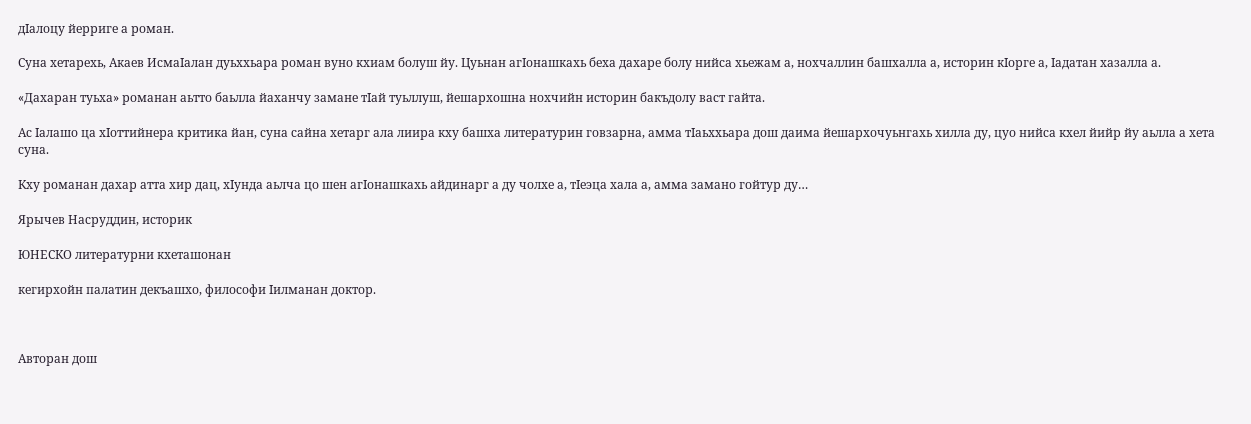дIалоцу йерриге а роман.

Суна хетарехь, Акаев ИсмаIалан дуьххьара роман вуно кхиам болуш йу. Цуьнан агIонашкахь беха дахаре болу нийса хьежам а, нохчаллин башхалла а, историн кIорге а, Iадатан хазалла а.

«Дахаран туьха» романан аьтто баьлла йаханчу замане тIай туьллуш, йешархошна нохчийн историн бакъдолу васт гайта.

Ас Iалашо ца хIоттийнера критика йан, суна сайна хетарг ала лиира кху башха литературин говзарна, амма тIаьххьара дош даима йешархочуьнгахь хилла ду, цуо нийса кхел йийр йу аьлла а хета суна.

Кху романан дахар атта хир дац, хIунда аьлча цо шен агIонашкахь айдинарг а ду чолхе а, тIеэца хала а, амма замано гойтур ду…

Ярычев Насруддин, историк

ЮНЕСКО литературни кхеташонан

кегирхойн палатин декъашхо, философи Iилманан доктор.



Авторан дош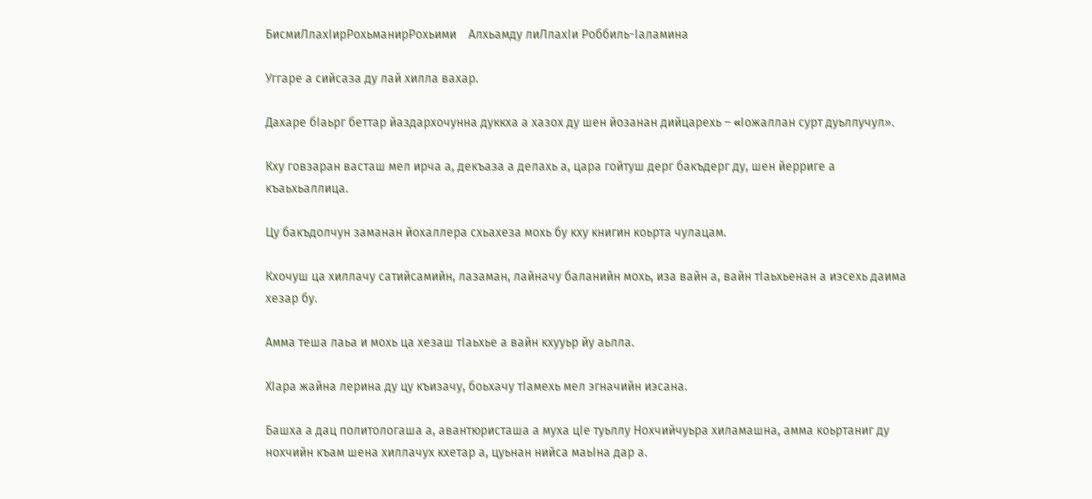БисмиЛлахIирРохьманирРохьими    Алхьамду лиЛлахIи Роббиль-Iаламина

Уггаре а сийсаза ду лай хилла вахар.

Дахаре бIаьрг беттар йаздархочунна дуккха а хазох ду шен йозанан дийцарехь – «Iожаллан сурт дуьллучул».

Кху говзаран васташ мел ирча а, декъаза а делахь а, цара гойтуш дерг бакъдерг ду, шен йерриге а къаьхьаллица.

Цу бакъдолчун заманан йохаллера схьахеза мохь бу кху книгин коьрта чулацам.

Кхочуш ца хиллачу сатийсамийн, лазаман, лайначу баланийн мохь, иза вайн а, вайн тIаьхьенан а иэсехь даима хезар бу.

Амма теша лаьа и мохь ца хезаш тIаьхье а вайн кхууьр йу аьлла.

ХIара жайна лерина ду цу къизачу, боьхачу тIамехь мел эгначийн иэсана.

Башха а дац политологаша а, авантюристаша а муха цIе туьллу Нохчийчуьра хиламашна, амма коьртаниг ду нохчийн къам шена хиллачух кхетар а, цуьнан нийса маьIна дар а.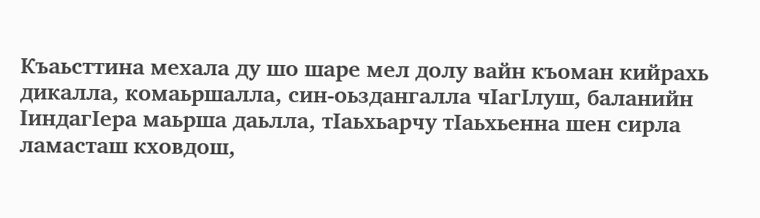Къаьсттина мехала ду шо шаре мел долу вайн къоман кийрахь дикалла, комаьршалла, син-оьздангалла чIагIлуш, баланийн IиндагIера маьрша даьлла, тIаьхьарчу тIаьхьенна шен сирла ламасташ кховдош,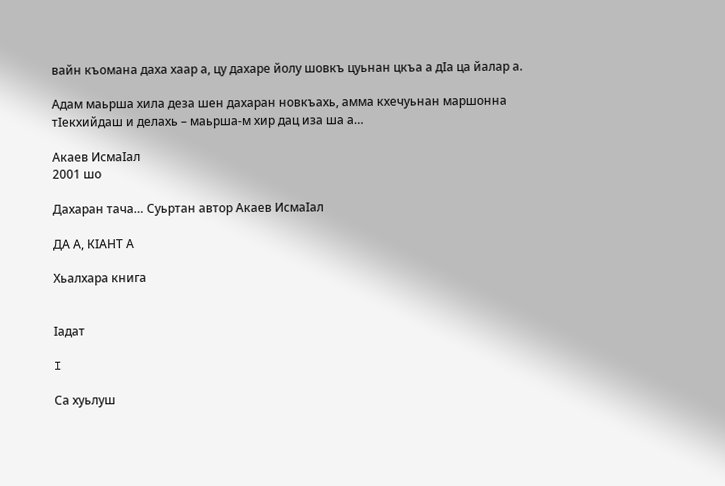вайн къомана даха хаар а, цу дахаре йолу шовкъ цуьнан цкъа а дIа ца йалар а.

Адам маьрша хила деза шен дахаран новкъахь, амма кхечуьнан маршонна тIекхийдаш и делахь – маьрша-м хир дац иза ша а…

Акаев ИсмаIал
2001 шо

Дахаран тача… Суьртан автор Акаев ИсмаIал

ДА А, КIАНТ А

Хьалхара книга


Iадат

I

Са хуьлуш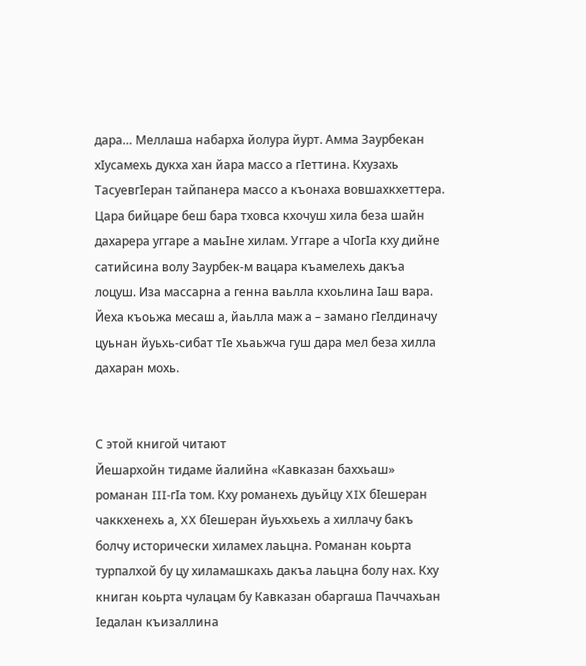дара… Меллаша набарха йолура йурт. Амма Заурбекан хIусамехь дукха хан йара массо а гIеттина. Кхузахь ТасуевгIеран тайпанера массо а къонаха вовшахкхеттера. Цара бийцаре беш бара тховса кхочуш хила беза шайн дахарера уггаре а маьIне хилам. Уггаре а чIогIа кху дийне сатийсина волу Заурбек-м вацара къамелехь дакъа лоцуш. Иза массарна а генна ваьлла кхоьлина Iаш вара. Йеха къоьжа месаш а, йаьлла маж а – замано гIелдиначу цуьнан йуьхь-сибат тIе хьаьжча гуш дара мел беза хилла дахаран мохь.


С этой книгой читают
Йешархойн тидаме йалийна «Кавказан баххьаш» романан III-гIа том. Кху романехь дуьйцу XIX бIешеран чаккхенехь а, XX бIешеран йуьххьехь а хиллачу бакъ болчу исторически хиламех лаьцна. Романан коьрта турпалхой бу цу хиламашкахь дакъа лаьцна болу нах. Кху книган коьрта чулацам бу Кавказан обаргаша Паччахьан Iедалан къизаллина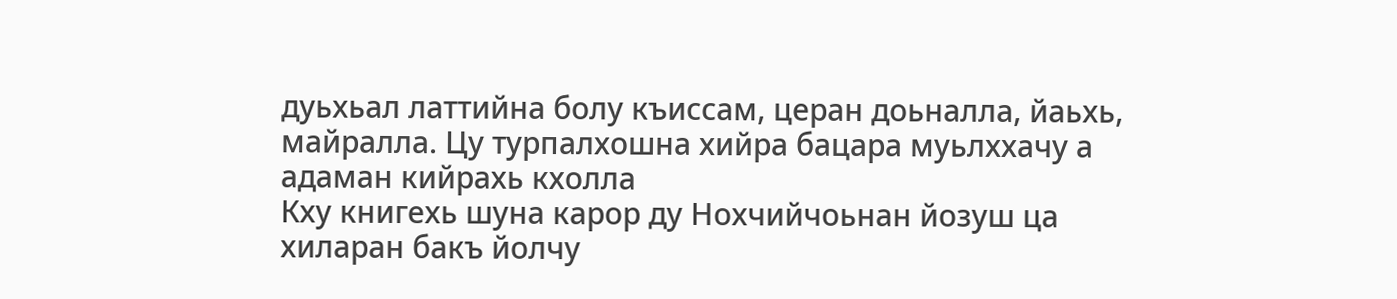дуьхьал латтийна болу къиссам, церан доьналла, йаьхь, майралла. Цу турпалхошна хийра бацара муьлххачу а адаман кийрахь кхолла
Кху книгехь шуна карор ду Нохчийчоьнан йозуш ца хиларан бакъ йолчу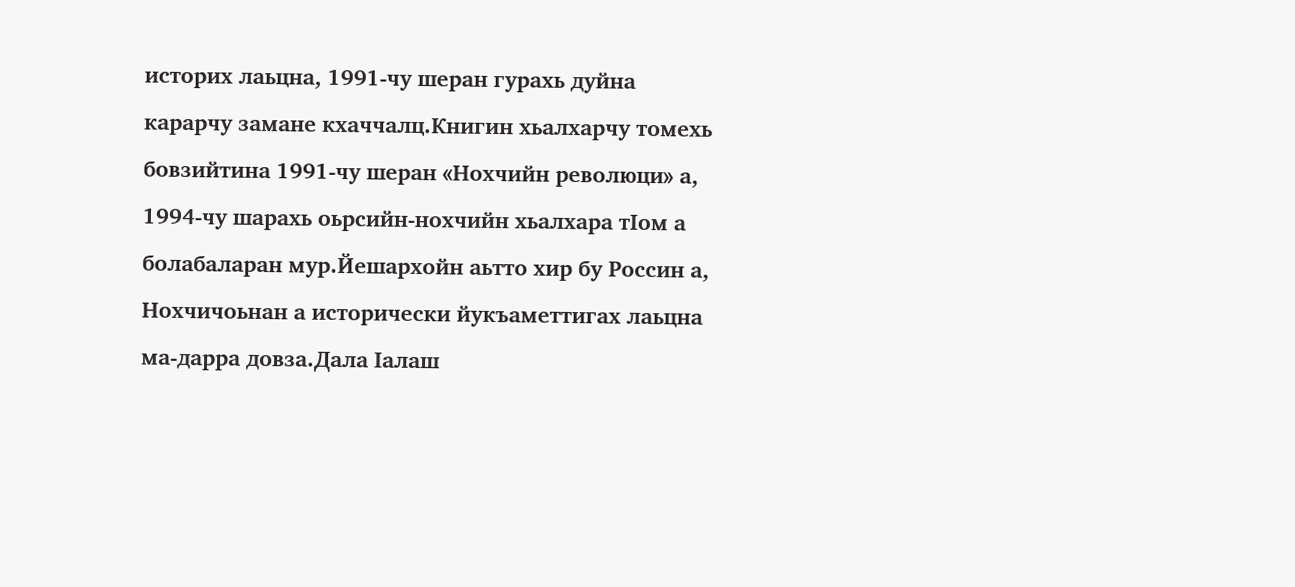историх лаьцна, 1991-чу шеран гурахь дуйна карарчу замане кхаччалц.Книгин хьалхарчу томехь бовзийтина 1991-чу шеран «Нохчийн революци» а, 1994-чу шарахь оьрсийн-нохчийн хьалхара тIом а болабаларан мур.Йешархойн аьтто хир бу Россин а, Нохчичоьнан а исторически йукъаметтигах лаьцна ма-дарра довза.Дала Iалаш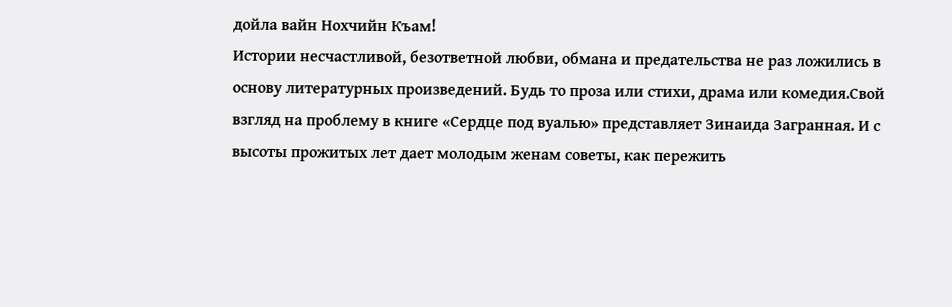дойла вайн Нохчийн Къам!
Истории несчастливой, безответной любви, обмана и предательства не раз ложились в основу литературных произведений. Будь то проза или стихи, драма или комедия.Свой взгляд на проблему в книге «Сердце под вуалью» представляет Зинаида Загранная. И с высоты прожитых лет дает молодым женам советы, как пережить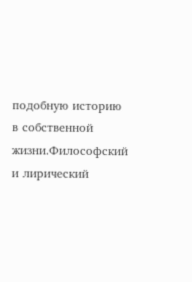подобную историю в собственной жизни.Философский и лирический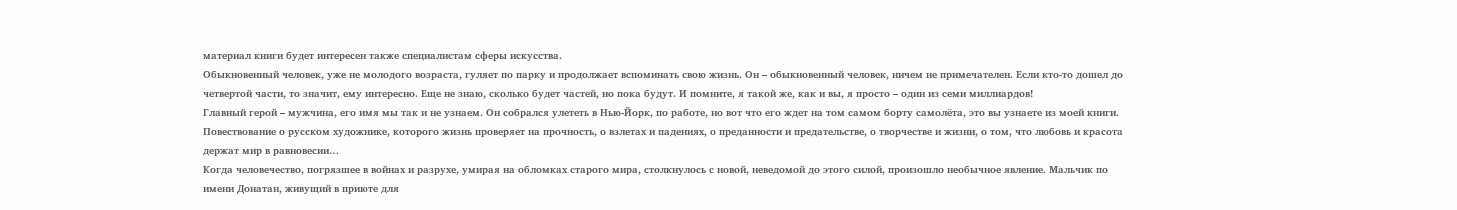материал книги будет интересен также специалистам сферы искусства.
Обыкновенный человек, уже не молодого возраста, гуляет по парку и продолжает вспоминать свою жизнь. Он – обыкновенный человек, ничем не примечателен. Если кто-то дошел до четвертой части, то значит, ему интересно. Еще не знаю, сколько будет частей, но пока будут. И помните, я такой же, как и вы, я просто – один из семи миллиардов!
Главный герой – мужчина, его имя мы так и не узнаем. Он собрался улететь в Нью-Йорк, по работе, но вот что его ждет на том самом борту самолёта, это вы узнаете из моей книги.
Повествование о русском художнике, которого жизнь проверяет на прочность, о взлетах и падениях, о преданности и предательстве, о творчестве и жизни, о том, что любовь и красота держат мир в равновесии…
Когда человечество, погрязшее в войнах и разрухе, умирая на обломках старого мира, столкнулось с новой, неведомой до этого силой, произошло необычное явление. Мальчик по имени Донатан, живущий в приюте для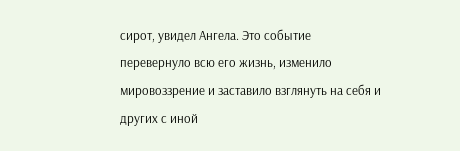сирот, увидел Ангела. Это событие перевернуло всю его жизнь, изменило мировоззрение и заставило взглянуть на себя и других с иной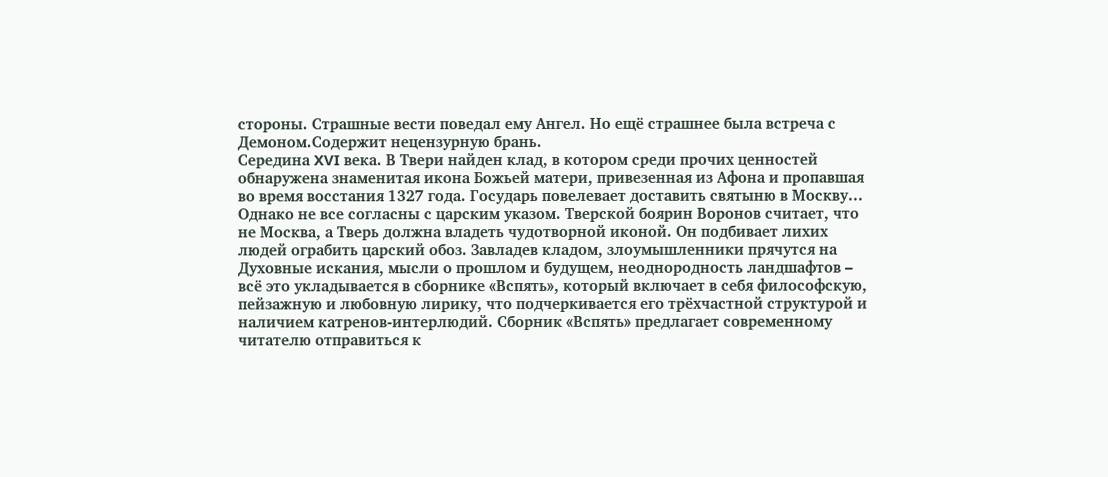стороны. Страшные вести поведал ему Ангел. Но ещё страшнее была встреча с Демоном.Содержит нецензурную брань.
Середина XVI века. В Твери найден клад, в котором среди прочих ценностей обнаружена знаменитая икона Божьей матери, привезенная из Афона и пропавшая во время восстания 1327 года. Государь повелевает доставить святыню в Москву… Однако не все согласны с царским указом. Тверской боярин Воронов считает, что не Москва, а Тверь должна владеть чудотворной иконой. Он подбивает лихих людей ограбить царский обоз. Завладев кладом, злоумышленники прячутся на
Духовные искания, мысли о прошлом и будущем, неоднородность ландшафтов – всё это укладывается в сборнике «Вспять», который включает в себя философскую, пейзажную и любовную лирику, что подчеркивается его трёхчастной структурой и наличием катренов-интерлюдий. Сборник «Вспять» предлагает современному читателю отправиться к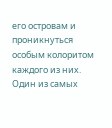его островам и проникнуться особым колоритом каждого из них.
Один из самых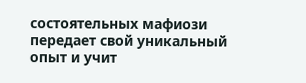состоятельных мафиози передает свой уникальный опыт и учит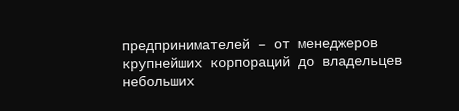предпринимателей – от менеджеров крупнейших корпораций до владельцев небольших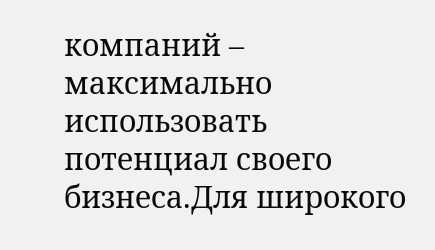компаний – максимально использовать потенциал своего бизнеса.Для широкого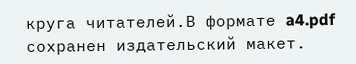круга читателей.В формате a4.pdf сохранен издательский макет.